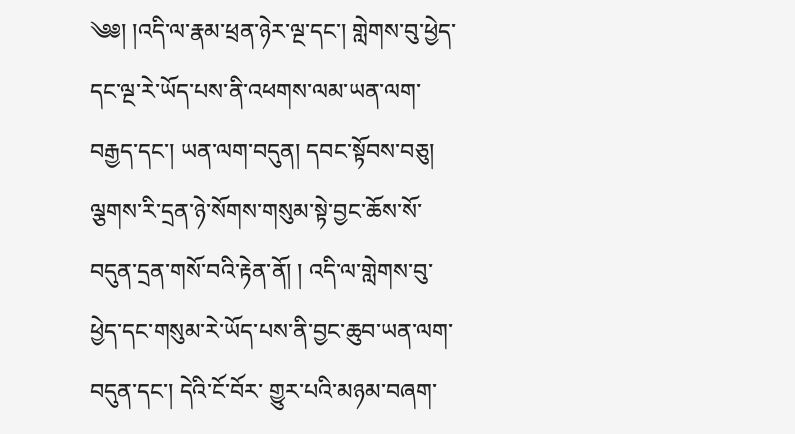༄༅། །འདི་ལ་རྣམ་ཕྲན་ཉེར་ལྔ་དང་། གླེགས་བུ་ཕྱེད་དང་ལྔ་རེ་ཡོད་པས་ནི་འཕགས་ལམ་ཡན་ལག་བརྒྱད་དང་། ཡན་ལག་བདུན། དབང་སྟོབས་བཅུ། ལྕགས་རི་དྲན་ཉེ་སོགས་གསུམ་སྟེ་བྱང་ཆོས་སོ་བདུན་དྲན་གསོ་བའི་རྟེན་ནོ། ། འདི་ལ་གླེགས་བུ་ཕྱེད་དང་གསུམ་རེ་ཡོད་པས་ནི་བྱང་ཆུབ་ཡན་ལག་བདུན་དང་། དེའི་ངོ་བོར་ གྱུར་པའི་མཉམ་བཞག་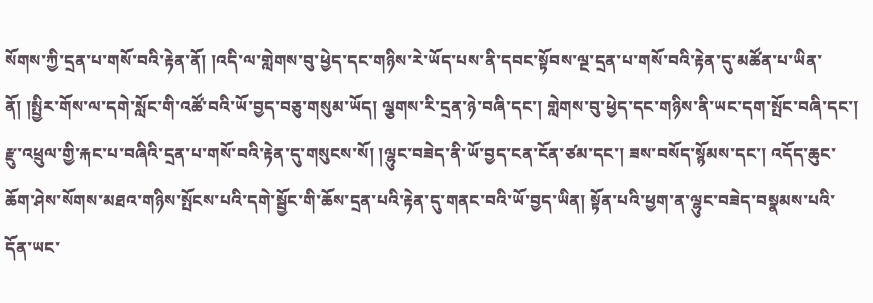སོགས་ཀྱི་དྲན་པ་གསོ་བའི་རྟེན་ནོ། །འདི་ལ་གླེགས་བུ་ཕྱེད་དང་གཉིས་རེ་ཡོད་པས་ནི་དབང་སྟོབས་ལྔ་དྲན་པ་གསོ་བའི་རྟེན་དུ་མཚོན་པ་ཡིན་ནོ། །སྤྱིར་གོས་ལ་དགེ་སློང་གི་འཚོ་བའི་ཡོ་བྱད་བཅུ་གསུམ་ཡོད། ལྕགས་རི་དྲན་ཉེ་བཞི་དང་། གླེགས་བུ་ཕྱེད་དང་གཉིས་ནི་ཡང་དག་སྤོང་བཞི་དང་། རྫུ་འཕྲུལ་གྱི་རྐང་པ་བཞིའི་དྲན་པ་གསོ་བའི་རྟེན་དུ་གསུངས་སོ། །ལྷུང་བཟེད་ནི་ཡོ་བྱད་ངན་ངོན་ཙམ་དང་། ཟས་བསོད་སྙོམས་དང་། འདོད་ཆུང་ཆོག་ཤེས་སོགས་མཐའ་གཉིས་སྤོངས་པའི་དགེ་སྦྱོང་གི་ཆོས་དྲན་པའི་རྟེན་དུ་གནང་བའི་ཡོ་བྱད་ཡིན། སྟོན་པའི་ཕྱག་ན་ལྷུང་བཟེད་བསྣམས་པའི་དོན་ཡང་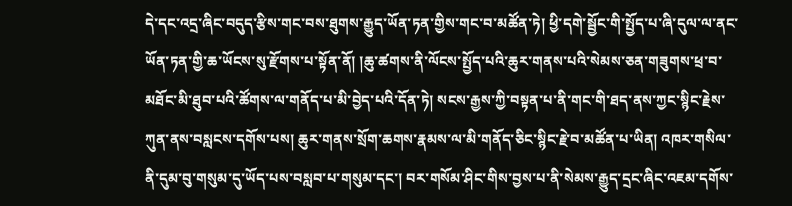དེ་དང་འདྲ་ཞིང་བདུད་རྩིས་གང་བས་ཐུགས་རྒྱུད་ཡོན་ཏན་གྱིས་གང་བ་མཚོན་ཏེ། ཕྱི་དགེ་སྦྱོང་གི་སྤྱོད་པ་ཞི་དུལ་ལ་ནང་ཡོན་ཏན་གྱི་ཆ་ཡོངས་སུ་རྫོགས་པ་སྟོན་ནོ། །ཆུ་ཚགས་ནི་ལོངས་སྤྱོད་པའི་ཆུར་གནས་པའི་སེམས་ཅན་གཟུགས་ཕྲ་བ་མཐོང་མི་ཐུབ་པའི་ཚོགས་ལ་གནོད་པ་མི་བྱེད་པའི་དོན་ཏེ། སངས་རྒྱས་ཀྱི་བསྟན་པ་ནི་གང་གི་ཐད་ནས་ཀྱང་སྙིང་རྗེས་ཀུན་ནས་བསླངས་དགོས་པས། ཆུར་གནས་སྲོག་ཆགས་རྣམས་ལ་མི་གནོད་ཅིང་སྙིང་རྗེ་བ་མཚོན་པ་ཡིན། འཁར་གསིལ་ནི་དུམ་བུ་གསུམ་དུ་ཡོད་པས་བསླབ་པ་གསུམ་དང་། བར་གསོམ་ཤིང་གིས་བྱས་པ་ནི་སེམས་རྒྱུད་དྲང་ཞིང་འཇམ་དགོས་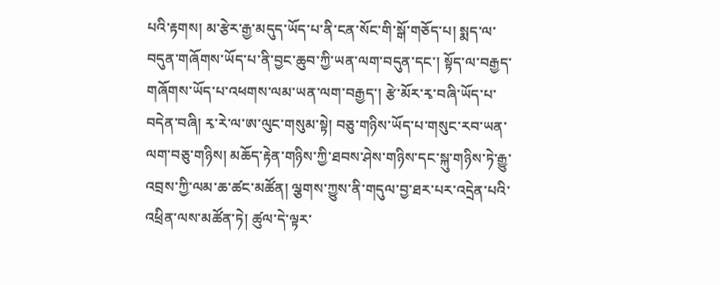པའི་རྟགས། མ་རྩེར་རྒྱ་མདུད་ཡོད་པ་ནི་ངན་སོང་གི་སྒོ་གཅོད་པ། སྨད་ལ་བདུན་གཞོགས་ཡོད་པ་ནི་བྱང་ཆུབ་ཀྱི་ཡན་ལག་བདུན་དང་། སྟོད་ལ་བརྒྱད་གཞོགས་ཡོད་པ་འཕགས་ལམ་ཡན་ལག་བརྒྱད་། རྩེ་མོར་རྭ་བཞི་ཡོད་པ་བདེན་བཞི། རྭ་རེ་ལ་ཨ་ལུང་གསུམ་སྟེ། བཅུ་གཉིས་ཡོད་པ་གསུང་རབ་ཡན་ལག་བཅུ་གཉིས། མཆོད་རྟེན་གཉིས་ཀྱི་ཐབས་ཤེས་གཉིས་དང་སྐུ་གཉིས་ཏེ་རྒྱུ་འབྲས་ཀྱི་ལམ་ཆ་ཚང་མཚོན། ལྕགས་ཀྱུས་ནི་གདུལ་བྱ་ཐར་པར་འདྲེན་པའི་འཕྲིན་ལས་མཚོན་ཏེ། ཚུལ་དེ་ལྟར་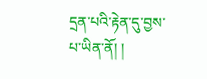དྲན་པའི་རྟེན་དུ་བྱས་པ་ཡིན་ནོ། །